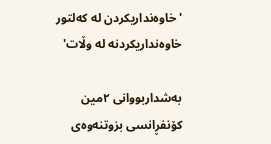'خاوەنداریکردن لە کەلتور خاوەنداریکردنە لە وڵات'

بەشداربووانی ٢مین کۆنفڕانسی بزوتنەوەی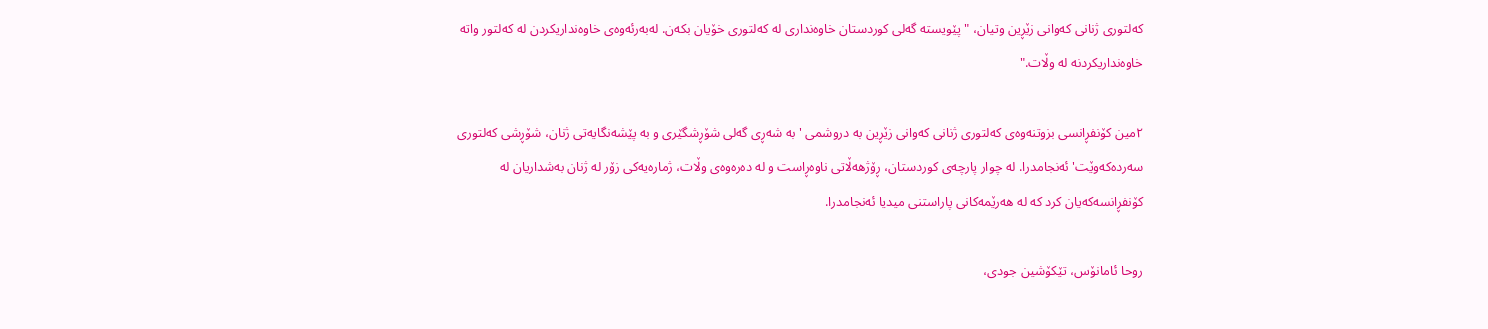کەلتوری ژنانی کەوانی زێڕین وتیان، " پێویستە گەلی کوردستان خاوەنداری لە کەلتوری خۆیان بکەن. لەبەرئەوەی خاوەنداریکردن لە کەلتور واتە خاوەنداریکردنە لە وڵات."

٢مین کۆنفڕانسی بزوتنەوەی کەلتوری ژنانی کەوانی زێڕین بە دروشمی ' بە شەڕی گەلی شۆڕشگێری و بە پێشەنگایەتی ژنان، شۆڕشی کەلتوری سەردەکەوێت' ئەنجامدرا. لە چوار پارچەی کوردستان، ڕۆژهەڵاتی ناوەڕاست و لە دەرەوەی وڵات، ژمارەیەکی زۆر لە ژنان بەشداریان لە کۆنفڕانسەکەیان کرد کە لە هەرێمەکانی پاراستنی میدیا ئەنجامدرا.

روحا ئامانۆس، تێکۆشین جودی،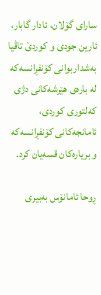سارای گۆلان، ئادار گابار، ئارین جودی و کوردێ تاڤیا بەشداربوانی کۆنفڕانسەکە لە بارەی هێرشەکانی دژی کەلتوری کوردی، ئامانجەکانی کۆنفڕانسەکە و بریارەکان قسەیان کرد.

ڕوحا ئامانۆس بەبیری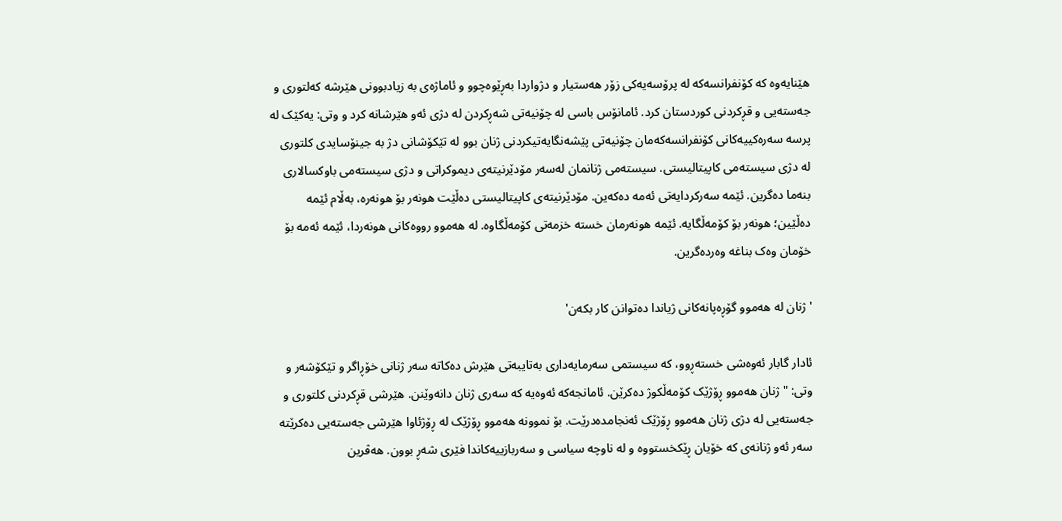هێنایەوە کە کۆنفرانسەکە لە پرۆسەیەکی زۆر هەستیار و دژواردا بەڕێوەچوو و ئاماژەی بە زیادبوونی هێرشە کەلتوری و جەستەیی و قڕکردنی کوردستان کرد. ئامانۆس باسی لە چۆنیەتی شەڕکردن لە دژی ئەو هێرشانە کرد و وتی: یەکێک لە پرسە سەرەکییەکانی کۆنفرانسەکەمان چۆنیەتی پێشەنگایەتیکردنی ژنان بوو لە تێکۆشانی دژ بە جینۆسایدی کلتوری لە دژی سیستەمی کاپیتالیستی. سیستەمی ژنانمان لەسەر مۆدێرنیتەی دیموکراتی و دژی سیستەمی باوکسالاری بنەما دەگرین. ئێمە سەرکردایەتی ئەمە دەکەین. مۆدێرنیتەی کاپیتالیستی دەڵێت هونەر بۆ هونەرە، بەڵام ئێمە دەڵێین؛ هونەر بۆ کۆمەڵگایە. ئێمە هونەرمان خستە خزمەتی کۆمەڵگاوە. لە هەموو رووەکانی هونەردا، ئێمە ئەمە بۆ خۆمان وەک بناغە وەردەگرین.

'ژنان لە هەموو گۆڕەپانەکانی ژیاندا دەتوانن کار بکەن'

ئادار گابار ئەوەشی خستەڕوو، کە سیستمی سەرمایەداری بەتایبەتی هێرش دەکاتە سەر ژنانی خۆڕاگر و تێکۆشەر و وتی: "ژنان هەموو ڕۆژێک کۆمەڵکوژ دەکرێن. ئامانجەکە ئەوەیە کە سەری ژنان دانەوێنن. هێرشی قڕکردنی کلتوری و جەستەیی لە دژی ژنان هەموو ڕۆژێک ئەنجامدەدرێت. بۆ نموونە هەموو ڕۆژێک لە ڕۆژئاوا هێرشی جەستەیی دەکرێتە سەر ئەو ژنانەی کە خۆیان ڕێکخستووە و لە ناوچە سیاسی و سەربازییەکاندا فێری شەڕ بوون. هەڤرین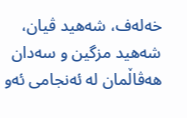خەلەف، شەهید ڤیان، شەهید مزگین و سەدان هەڤاڵمان لە ئەنجامی ئەو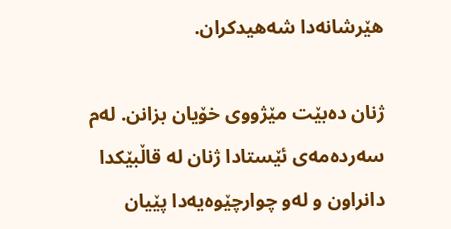هێرشانەدا شەهیدکران.

ژنان دەبێت مێژووی خۆیان بزانن. لەم سەردەمەی ئێستادا ژنان لە قاڵبێکدا دانراون و لەو چوارچێوەیەدا پێیان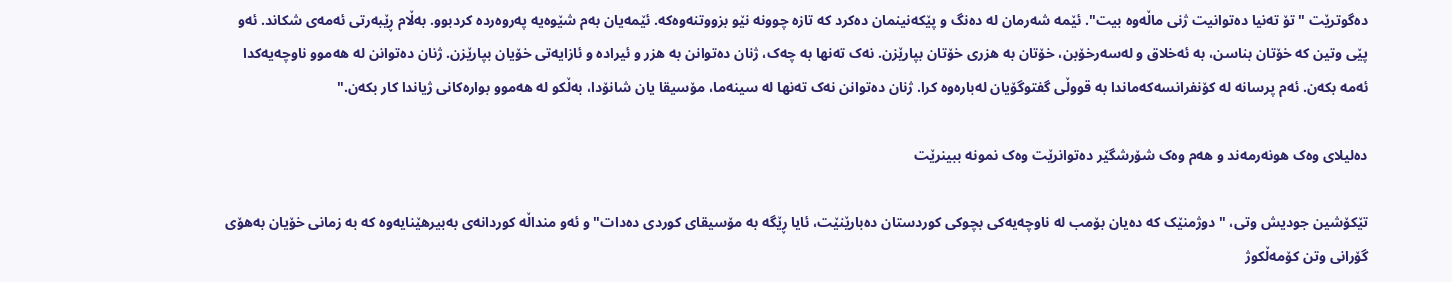دەگوترێت "تۆ تەنیا دەتوانیت ژنی ماڵەوە بیت". ئێمە شەرمان لە دەنگ و پێکەنینمان دەکرد کە تازە چوونە نێو بزووتنەوەکە. ئێمەیان بەم شێوەیە پەروەردە کردبوو. بەڵام ڕێبەرتی ئەمەی شکاند. ئەو پێی وتین کە خۆتان بناسن، بە ئەخلاق و لەسەرخۆبن، خۆتان بە هزری خۆتان بپارێزن. نەک تەنها بە چەک، ژنان دەتوانن بە هزر و ئیرادە و ئازایەتی خۆیان بپارێزن. ژنان دەتوانن لە هەموو ناوچەیەکدا ئەمە بکەن. ئەم پرسانە لە کۆنفرانسەکەماندا بە قووڵی گفتوگۆیان لەبارەوە کرا. ژنان دەتوانن نەک تەنها لە سینەما، مۆسیقا یان شانۆدا، بەڵکو لە هەموو بوارەکانی ژیاندا کار بکەن."

دەلیلای وەک هونەرمەند و هەم وەک شۆرشگێر دەتوانرێت وەک نمونە ببینرێت

تێکۆشین جودیش وتی، "دوژمنێک کە دەیان بۆمب لە ناوچەیەکی بچوکی کوردستان دەبارێنێت، ئایا ڕێگە بە مۆسیقای کوردی دەدات" و ئەو منداڵە کوردانەی بەبیرهێنایەوە کە بە زمانی خۆیان بەهۆی گۆرانی وتن کۆمەڵکوژ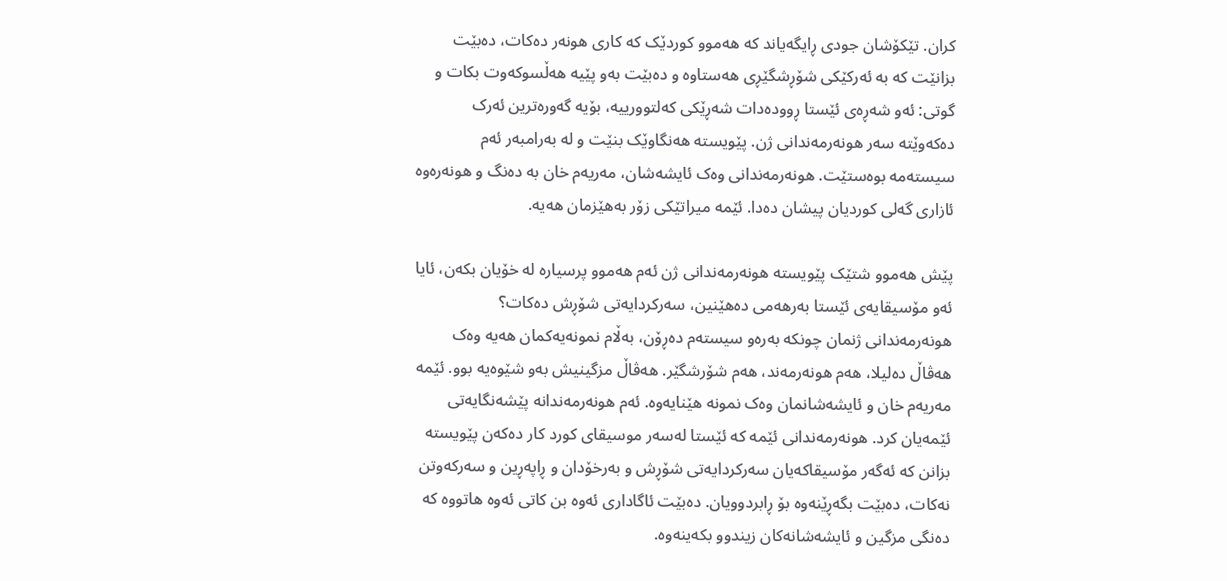کران. تێکۆشان جودی ڕایگەیاند کە هەموو کوردێک کە کاری هونەر دەکات، دەبێت بزانێت کە بە ئەرکێکی شۆڕشگێڕی هەستاوە و دەبێت بەو پێیە هەڵسوکەوت بکات و گوتی: ئەو شەڕەی ئێستا ڕوودەدات شەڕێکی کەلتوورییە، بۆیە گەورەترین ئەرک دەکەوێتە سەر هونەرمەندانی ژن. پێویستە هەنگاوێک بنێت و لە بەرامبەر ئەم سیستەمە بوەستێت. هونەرمەندانی وەک ئایشەشان، مەریەم خان بە دەنگ و هونەرەوە ئازاری گەلی کوردیان پیشان دەدا. ئێمە میراتێکی زۆر بەهێزمان هەیە.

پێش هەموو شتێک پێویستە هونەرمەندانی ژن ئەم هەموو پرسیارە لە خۆیان بکەن، ئایا ئەو مۆسیقایەی ئێستا بەرهەمی دەهێنین، سەرکردایەتی شۆڕش دەکات؟ هونەرمەندانی ژنمان چونکە بەرەو سیستەم دەڕۆن، بەڵام نمونەیەکمان هەیە وەک هەڤاڵ دەلیلا، هەم هونەرمەند، هەم شۆرشگێر. هەڤاڵ مزگینیش بەو شێوەیە بوو. ئێمە مەریەم خان و ئایشەشانمان وەک نمونە هێنایەوە. ئەم هونەرمەندانە پێشەنگایەتی ئێمەیان کرد. هونەرمەندانی ئێمە کە ئێستا لەسەر موسیقای کورد کار دەکەن پێویستە بزانن کە ئەگەر مۆسیقاکەیان سەرکردایەتی شۆڕش و بەرخۆدان و ڕاپەڕین و سەرکەوتن نەکات، دەبێت بگەڕێنەوە بۆ ڕابردوویان. دەبێت ئاگاداری ئەوە بن کاتی ئەوە هاتووە کە دەنگی مزگین و ئایشەشانەکان زیندوو بکەینەوە.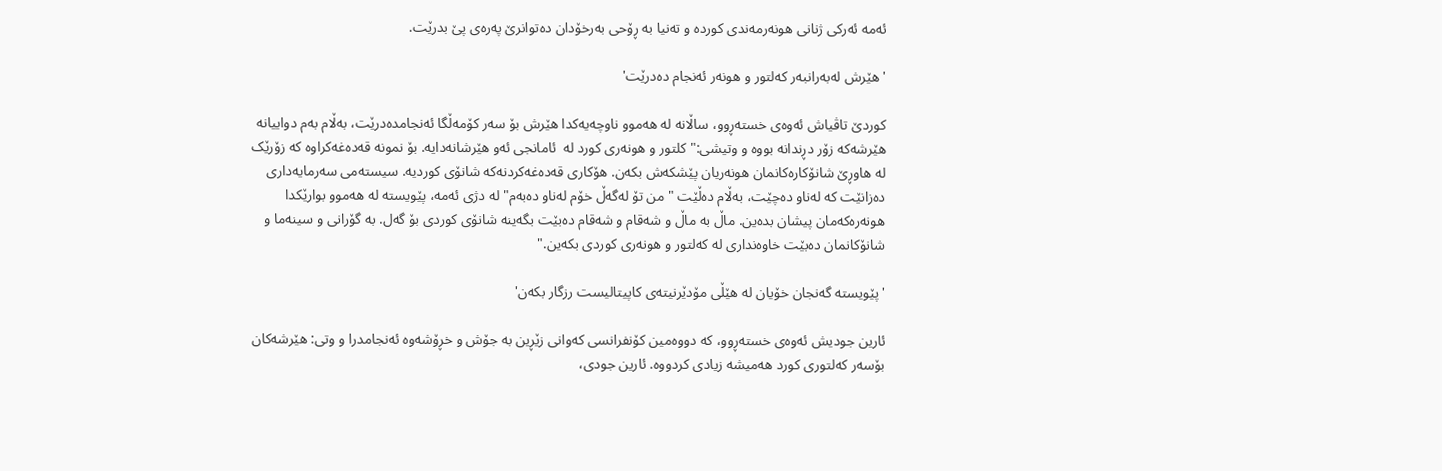ئەمە ئەرکی ژنانی هونەرمەندی کوردە و تەنیا بە ڕۆحی بەرخۆدان دەتوانرێ پەرەی پێ بدرێت.

'هێرش لەبەرانبەر کەلتور و هونەر ئەنجام دەدرێت'

کوردێ تاڤیاش ئەوەی خستەڕوو، ساڵانە لە هەموو ناوچەیەکدا هێرش بۆ سەر کۆمەڵگا ئەنجامدەدرێت، بەڵام بەم دواییانە هێرشەکە زۆر دڕندانە بووە و وتیشی:" کلتور و هونەری کورد لە  ئامانجی ئەو هێرشانەدایە. بۆ نمونە قەدەغەکراوە کە زۆرێک لە هاوڕێ شانۆکارەکانمان هونەریان پێشکەش بکەن. هۆکاری قەدەغەکردنەکە شانۆی کوردیە. سیستەمی سەرمایەداری دەزانێت کە لەناو دەچێت، بەڵام دەڵێت " من تۆ لەگەڵ خۆم لەناو دەبەم" لە دژی ئەمە، پێویستە لە هەموو بوارێکدا هونەرەکەمان پیشان بدەین. ماڵ بە ماڵ و شەقام و شەقام دەبێت بگەینە شانۆی کوردی بۆ گەل. بە گۆرانی و سینەما و شانۆکانمان دەبێت خاوەنداری لە کەلتور و هونەری کوردی بکەین."

'پێویستە گەنجان خۆیان لە هێڵی مۆدێرنیتەی کاپیتالیست رزگار بکەن'

ئارین جودیش ئەوەی خستەڕوو، کە دووەمین کۆنفرانسی کەوانی زێڕین بە جۆش و خڕۆشەوە ئەنجامدرا و وتی: هێرشەکان بۆسەر کەلتوری کورد هەمیشە زیادی کردووە. ئارین جودی،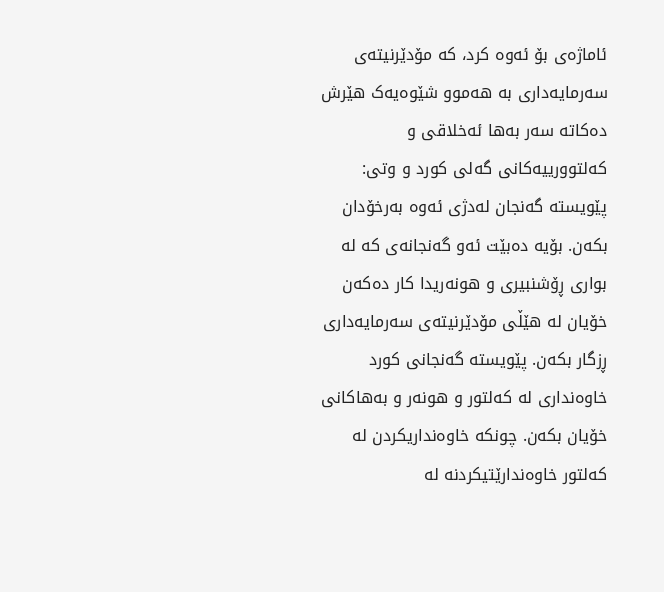ئاماژەی بۆ ئەوە کرد، کە مۆدێرنیتەی سەرمایەداری بە هەموو شێوەیەک هێرش دەکاتە سەر بەها ئەخلاقی و کەلتوورییەکانی گەلی کورد و وتی: پێویستە گەنجان لەدژی ئەوە بەرخۆدان بکەن. بۆیە دەبێت ئەو گەنجانەی کە لە بواری ڕۆشنبیری و هونەریدا کار دەکەن خۆیان لە هێڵی مۆدێرنیتەی سەرمایەداری ڕزگار بکەن. پێویستە گەنجانی کورد خاوەنداری لە کەلتور و هونەر و بەهاکانی خۆیان بکەن. چونکە خاوەنداریکردن لە کەلتور خاوەندارێتیکردنە لە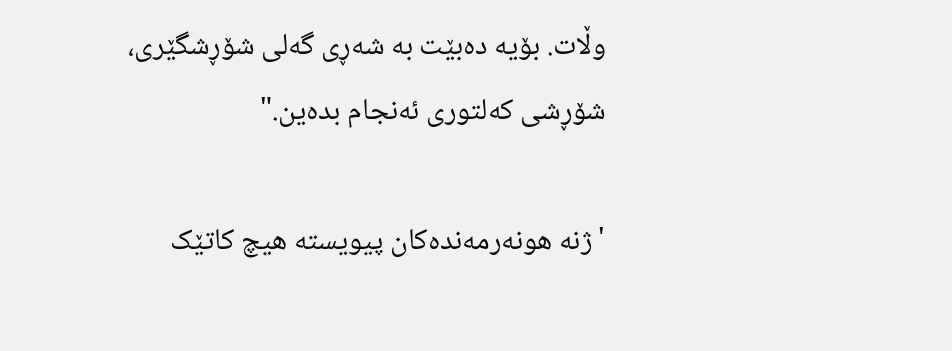وڵات. بۆیە دەبێت بە شەڕی گەلی شۆڕشگێری، شۆڕشی کەلتوری ئەنجام بدەین."

'ژنە هونەرمەندەکان پیویستە هیچ کاتێک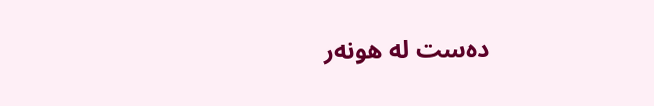دەست لە هونەر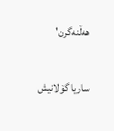هەڵنەگرن'

ساریا گۆلانیش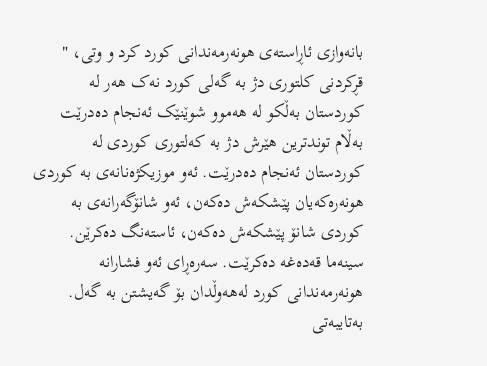بانەوازی ئاڕاستەی هونەرمەندانی کورد کرد و وتی، " قڕکردنی کلتوری دژ بە گەلی کورد نەک هەر لە کوردستان بەڵکو لە هەموو شوێنێک ئەنجام دەدرێت بەڵام توندترین هێرش دژ بە کەلتوری کوردی لە کوردستان ئەنجام دەدرێت. ئەو موزیکژەنانەی بە کوردی هونەرەکەیان پێشکەش دەکەن، ئەو شانۆگەرانەی بە کوردی شانۆ پێشکەش دەکەن، ئاستەنگ دەکرێن. سینەما قەدەغە دەکرێت. سەرەڕای ئەو فشارانە هونەرمەندانی کورد لەهەوڵدان بۆ گەیشتن بە گەل. بەتایبەتی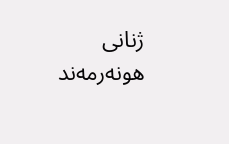ژنانی هونەرمەند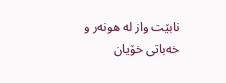نابێت واز لە هونەر و خەباتی خۆیان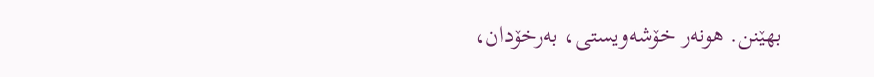بهێنن. هونەر خۆشەویستی، بەرخۆدان،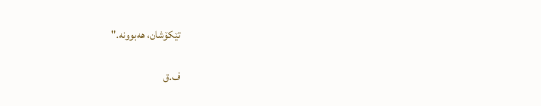تێکۆشان، هەبوونە."

ف.ق